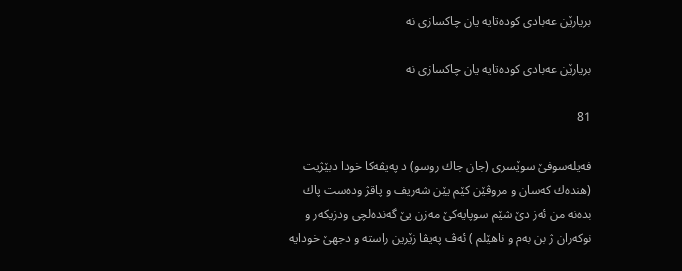بریارێن عه‌بادی كوده‌تایه‌ یان چاكسازی نه‌

بریارێن عه‌بادی كوده‌تایه‌ یان چاكسازی نه‌

81

فه‌یله‌سوفێ سوێسری (جان جاك روسو) د په‌یڤه‌كا خودا دبێژیت (هنده‌ك كه‌سان و مروڤێن كێم یێن شه‌ریف و پاقژ وده‌ست پاك بده‌نه‌ من ئه‌ز دێ شێم سوپایه‌كێ مه‌زن یێ گه‌نده‌لچی ودزیكه‌ر و نوكه‌ران ژ بن به‌م و ناهێلم ) ئه‌ڤ په‌یڤا زێرین راسته‌ و دجهێ خودایه‌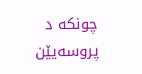چونكه‌ د پروسه‌یێن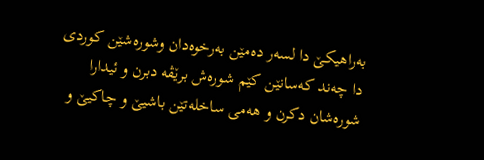به‌راهیكێ دا لسه‌ر ده‌مێن به‌رخوه‌دان وشوره‌شێن كوردی دا چه‌ند كه‌سانێن كێم شوره‌ش برێڤه‌ دبرن و ئیدارا شوره‌شان دكرن و هه‌می ساخله‌تێن باشیێ و چاكیێ و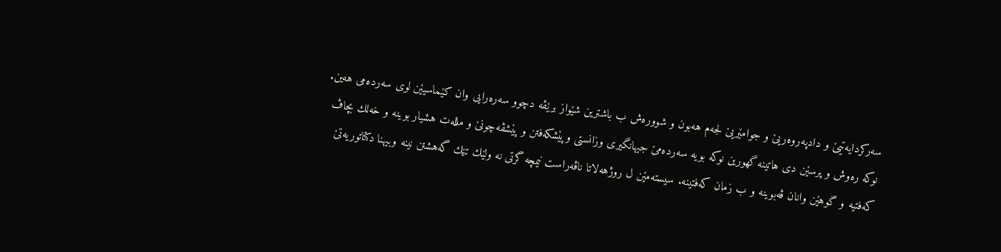سه‌ركردایه‌تیێ و دادپه‌روه‌ریێ و جوامێریێ لجه‌م هه‌بون و شووره‌ش ب باشترین شێواز برێڤه‌ دچوو سه‌ره‌رایی وان كێماسیێن لوی سه‌رده‌می هه‌ین. نوكه‌ ره‌وش و پرسێن دی هاتینه‌ گهورین نوكه‌ بویه‌ سه‌رده‌مێ جیهانگیری وزانستی وپێشكه‌فتن و پێشڤه‌چونێ و ملله‌ت هشیار بوینه‌ و خه‌لك بچاڤ كه‌فتیه‌ و گوهێن وانان ڤه‌بوینه‌ و ب زمان كه‌فتینه‌. سیسته‌مێن ل روژهه‌لاتا ناڤه‌راست نیمچه‌ گرتی نه‌ ولێك تێك گه‌هشتن نینه‌ وبیهنا دكتاتوریه‌تێ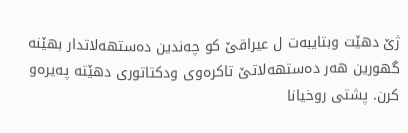ژێ دهێت وبتایبه‌ت ل عیراقێ كو چه‌ندین ده‌ستهه‌لاتدار بهێنه‌ گهورین هه‌ر ده‌ستهه‌لاتێ تاكره‌وی ودكتاتوری دهێته‌ په‌یره‌و كرن. پشتی روخیانا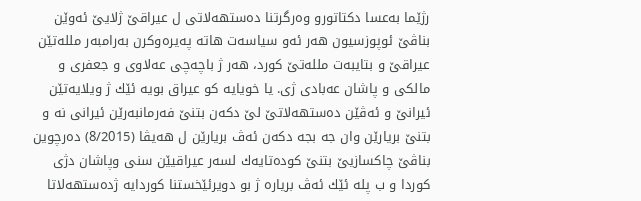رژێما به‌عسا دكتاتورو وه‌رگرتنا ده‌ستهه‌لاتی ل عیراقێ ژلایێ ئه‌وێن بناڤێ ئوپوزسیون هه‌ر ئه‌و سیاسه‌ت هاته‌ په‌یره‌وكرن به‌رامبه‌ر ملله‌تێن عیراقێ و بتایبه‌ت ملله‌تێ كورد، هه‌ر ژ باچه‌چی عه‌لاوی و جعفری و مالكی و پاشان عه‌بادی ژی. یا خویایه‌ كو عیراق بویه‌ ئێك ژ ویلایه‌تێن ئیرانێ و ئه‌ڤێن ده‌ستهه‌لاتێ لێ دكه‌ن بتنێ فه‌رمانبه‌رێن ئیرانی نه‌ و بتنێ بریارێن وان جه بجه دكه‌ن ئه‌ڤ بریارێن ل هه‌یڤا (8/2015) ده‌رچوین بناڤێ چاكسازیێ بتنێ كوده‌تایه‌ك لسه‌ر عیراقیێن سنی وپاشان دژی كوردا و ب پله‌ ئێك ئه‌ڤ بریاره‌ ژ بو دویرئێخستنا كوردایه‌ ژده‌ستهه‌لاتا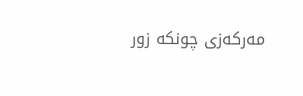مه‌ركه‌زی چونكه‌ زور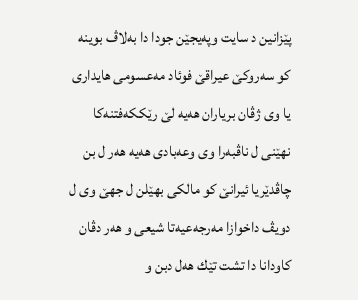پێزانین د سایت وپه‌یجێن جودا دا به‌لاڤ بوینه‌ كو سه‌روكێ عیراقێ فوئاد مه‌عسومی هایداری یا وی ژڤان بریاران هه‌یه‌ لێ رێككه‌فتنه‌كا نهێنی ل ناڤبه‌را وی وعه‌بادی هه‌یه‌ هه‌ر ل بن چاڤدێریا ئیرانێ كو مالكی بهێلن ل جهێ وی ل دویڤ داخوازا مه‌رجه‌عیه‌تا شیعی و هه‌ر دڤان كاودانا دا تشت تێك هه‌ل دبن و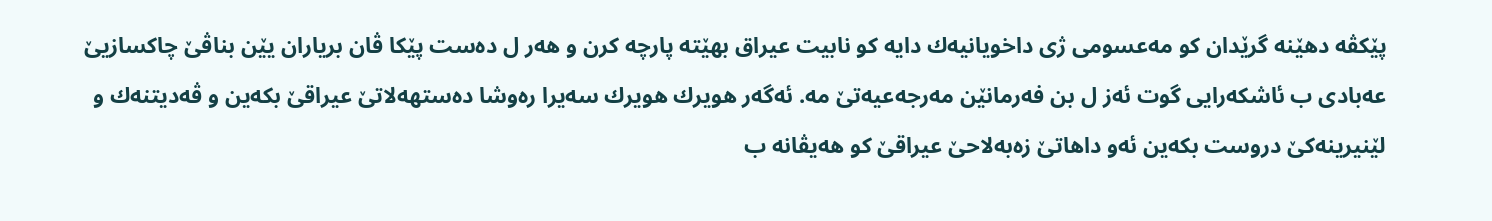پێكڤه‌ دهێنه‌ گرێدان كو مه‌عسومی ژی داخویانیه‌ك دایه‌ كو نابیت عیراق بهێته‌ پارچه‌ كرن و هه‌ر ل ده‌ست پێكا ڤان بریاران یێن بناڤێ چاكسازیێ عه‌بادی ب ئاشكه‌رایی گوت ئه‌ز ل بن فه‌رمانێن مه‌رجه‌عیه‌تێ مه‌. ئه‌گه‌ر هویرك هویرك سه‌یرا ره‌وشا ده‌ستهه‌لاتێ عیراقێ بكه‌ین و ڤه‌دیتنه‌ك و لێنیرینه‌كێ دروست بكه‌ین ئه‌و داهاتێ زه‌به‌لاحێ عیراقێ كو هه‌یڤانه‌ ب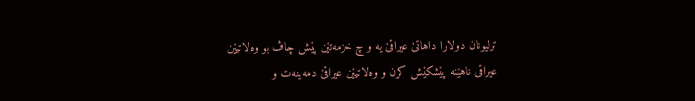ترلیونان دولارا داهاتێ عیراقێ یه‌ و چ خزمه‌تێن پێش چاڤ بو وه‌لاتیێن عیراقی ناهێنه‌ پێشكێش كرن و وه‌لاتیێن عیراقێ دمه‌ینه‌ت و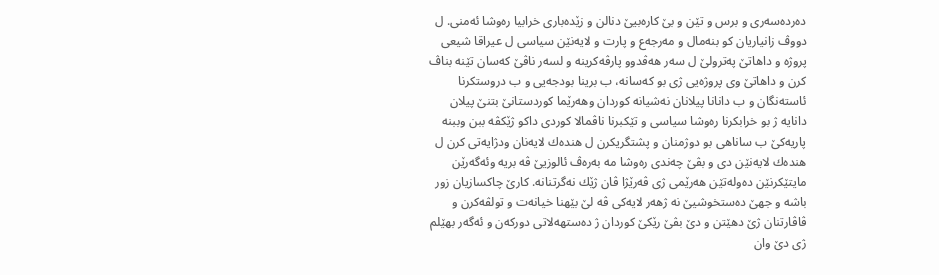ده‌رده‌سه‌ری و برس و تێن و بێ كاره‌بیێ دنالن و زێده‌باری خرابیا ره‌وشا ئه‌منی. ل دووڤ زانیاریان كو بنه‌مال و مه‌رجه‌ع و پارت و لایه‌نێن سیاسی ل عیراقا شیعی پروژه‌ و داهاتێ په‌ترولێ ل سه‌ر هه‌ڤدوو پارڤه‌كرینه‌ و لسه‌ر ناڤێ كه‌سان تێنه‌ بناڤ كرن و داهاتێ وی پروژه‌یی ژی بو كه‌سانه‌، ب برینا بودجه‌یی و ب دروستكرنا ئاسته‌نگان و ب دانانا پیلانان نه‌شیانه‌ كوردان وهه‌رێما كوردستانێ بتنێ پیلان دانایه‌ ژ بو خرابكرنا ره‌وشا سیاسی و تێكبرنا ناڤمالا كوردی داكو ژێكڤه‌ ببن وببنه‌ پاریه‌كێ ب ساناهی بو دوژمنان و پشتگریكرن ل هنده‌ك لایه‌نان ودژایه‌تی كرن ل هنده‌ك لایه‌نێن دی و بڤێ چه‌ندی ره‌وشا مه‌ به‌ره‌ڤ ئالوزیێ ڤه‌ بریه‌ وئه‌گه‌رێن مایتێكرنێن ده‌وله‌تێن هه‌رێمی ژی ڤه‌رێژا ڤان ژێك نه‌گرتنانه‌. كارێ چاكسازیان زور باشه‌ و جهێ ده‌ستخوشیێ نه‌ ژهه‌ر لایه‌كی ڤه‌ لێ بێهنا خیانه‌ت و تولڤه‌كرن و ڤاڤارتنان ژێ دهێتن و دێ بڤێ رێكێ كوردان ژ ده‌ستهه‌لاتی دوركه‌ن و ئه‌گه‌ر بهێلم ژی دێ وان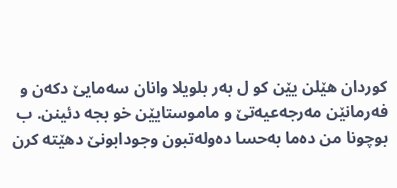كوردان هێلن یێن كو ل به‌ر بلویلا وانان سه‌مایێ دكه‌ن و فه‌رمانێن مه‌رجه‌عیه‌تێ و ماموستایێن خو بجه دئینن. ب بوچونا من ده‌ما به‌حسا ده‌وله‌تبون وجودابونێ دهێته‌ كرن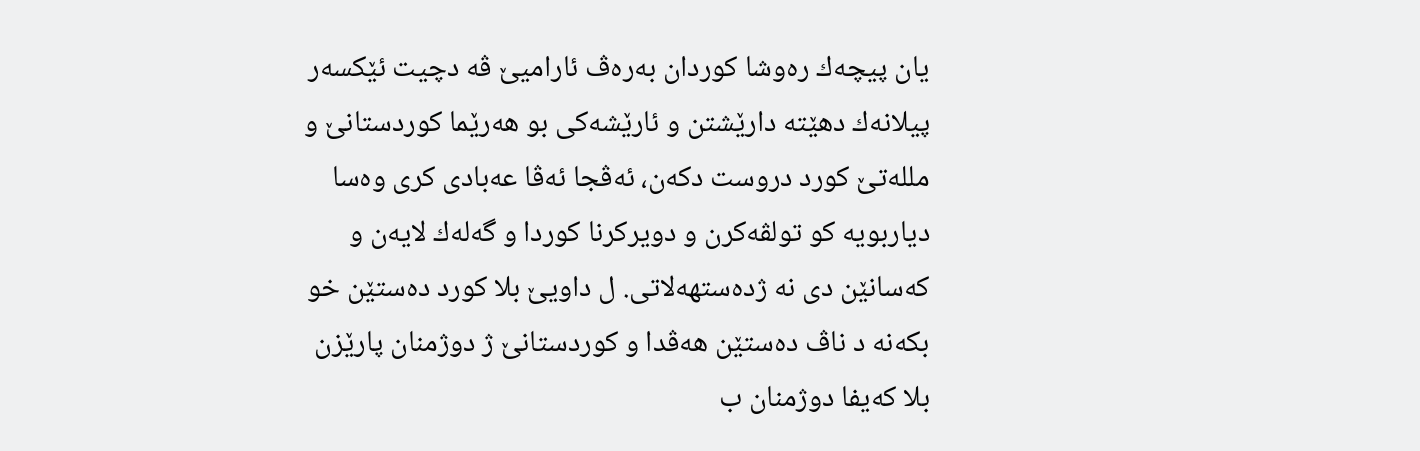یان پیچه‌ك ره‌وشا كوردان به‌ره‌ڤ ئارامیێ ڤه‌ دچیت ئێكسه‌ر پیلانه‌ك دهێته‌ دارێشتن و ئارێشه‌كی بو هه‌رێما كوردستانێ و ملله‌تێ كورد دروست دكه‌ن، ئه‌ڤجا ئه‌ڤا عه‌بادی كری وه‌سا دیاربویه‌ كو تولڤه‌كرن و دویركرنا كوردا و گه‌له‌ك لایه‌ن و كه‌سانێن دی نه‌ ژده‌ستهه‌لاتی. ل داویێ بلا كورد ده‌ستێن خو بكه‌نه‌ د ناڤ ده‌ستێن هه‌ڤدا و كوردستانێ ژ دوژمنان پارێزن بلا كه‌یفا دوژمنان ب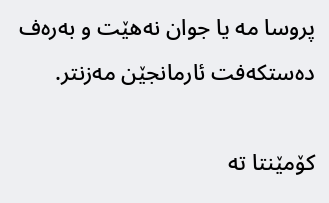پروسا مه‌ یا جوان نه‌هێت و به‌ره‌ف ده‌ستكه‌فت ئارمانجێن مه‌زنتر.

کۆمێنتا تە